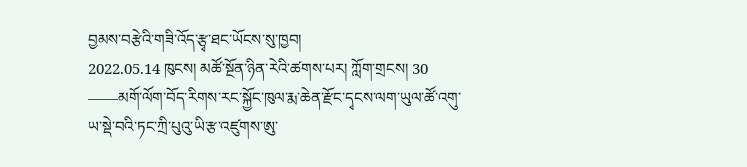བྱམས་བརྩེའི་གཟི་འོད་རྩྭ་ཐང་ཡོངས་སུ་ཁྱབ།
2022.05.14 ཁུངས། མཚོ་སྔོན་ཉིན་རེའི་ཚགས་པར། ཀློག་གྲངས། 30
——མགོ་ལོག་བོད་རིགས་རང་སྐྱོང་ཁུལ་རྨ་ཆེན་རྫོང་དྭངས་ལག་ཡུལ་ཚོ་འགུ་ཡ་སྡེ་བའི་ཏང་ཀྲི་པུའུ་ཡི་རྩ་འཛུགས་ཨུ་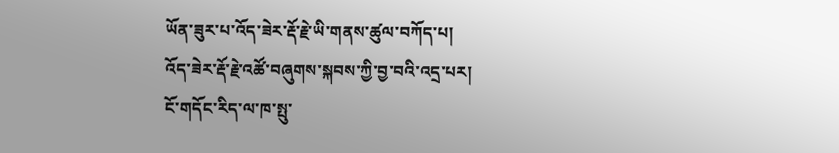ཡོན་ཟུར་པ་འོད་ཟེར་རྡོ་རྗེ་ཡི་གནས་ཚུལ་བཀོད་པ།
འོད་ཟེར་རྡོ་རྗེ་འཚོ་བཞུགས་སྐབས་ཀྱི་བྱ་བའི་འདྲ་པར།
ངོ་གདོང་རིད་ལ་ཁ་སྤུ་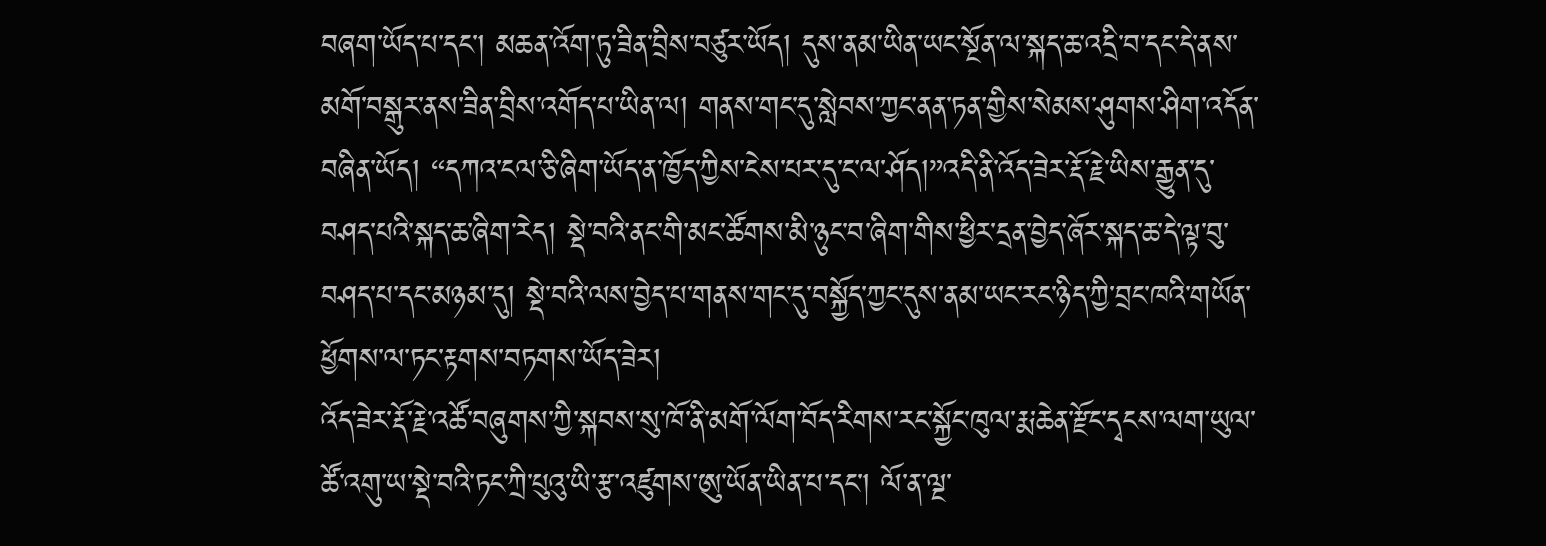བཞག་ཡོད་པ་དང་། མཆན་འོག་ཏུ་ཟིན་བྲིས་བཙུར་ཡོད། དུས་ནམ་ཡིན་ཡང་སྔོན་ལ་སྐད་ཆ་འདྲི་བ་དང་དེ་ནས་མགོ་བསྒུར་ནས་ཟིན་བྲིས་འགོད་པ་ཡིན་ལ། གནས་གང་དུ་སླེབས་ཀྱང་ནན་ཏན་གྱིས་སེམས་ཤུགས་ཤིག་འདོན་བཞིན་ཡོད། “དཀའ་ངལ་ཅི་ཞིག་ཡོད་ན་ཁྱོད་ཀྱིས་ངེས་པར་དུ་ང་ལ་ཤོད།”འདི་ནི་འོད་ཟེར་རྡོ་རྗེ་ཡིས་རྒྱུན་དུ་བཤད་པའི་སྐད་ཆ་ཞིག་རེད། སྡེ་བའི་ནང་གི་མང་ཚོགས་མི་ཉུང་བ་ཞིག་གིས་ཕྱིར་དྲན་བྱེད་ཞོར་སྐད་ཆ་དེ་ལྟ་བུ་བཤད་པ་དང་མཉམ་དུ། སྡེ་བའི་ལས་བྱེད་པ་གནས་གང་དུ་བསྐྱོད་ཀྱང་དུས་ནམ་ཡང་རང་ཉིད་ཀྱི་བྲང་ཁའི་གཡོན་ཕྱོགས་ལ་ཏང་རྟགས་བཏགས་ཡོད་ཟེར།
འོད་ཟེར་རྡོ་རྗེ་འཚོ་བཞུགས་ཀྱི་སྐབས་སུ་ཁོ་ནི་མགོ་ལོག་བོད་རིགས་རང་སྐྱོང་ཁུལ་རྨ་ཆེན་རྫོང་དྭངས་ལག་ཡུལ་ཚོ་འགུ་ཡ་སྡེ་བའི་ཏང་ཀྲི་པུའུ་ཡི་རྩ་འཛུགས་ཨུ་ཡོན་ཡིན་པ་དང་། ལོ་ན་ལྔ་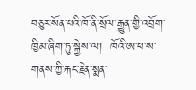བཅུར་སོན་པའི་ཁོ་ནི་སྲོལ་རྒྱུན་གྱི་འབྲོག་ཁྱིམ་ཞིག་ཏུ་སྐྱེས་ལ།  ཁོའི་ཨ་ཕ་ས་གནས་ཀྱི་རྐང་རྗེན་སྨན་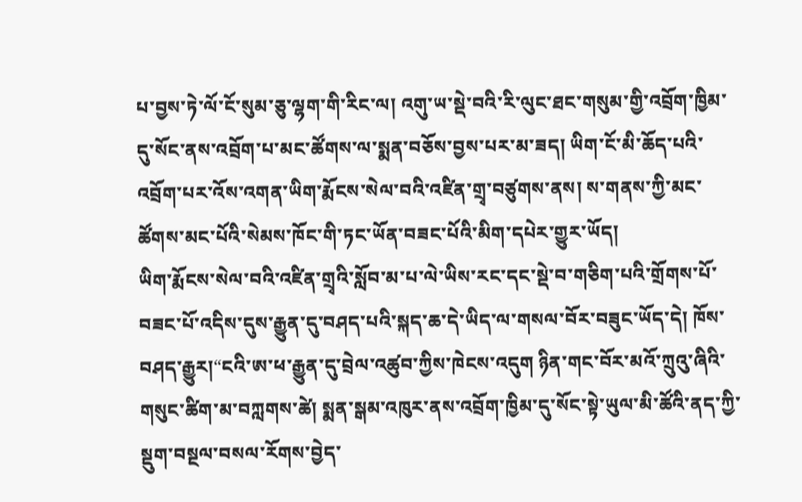པ་བྱས་ཏེ་ལོ་ངོ་སུམ་ཅུ་ལྷག་གི་རིང་ལ། འགུ་ཡ་སྡེ་བའི་རི་ལུང་ཐང་གསུམ་གྱི་འབྲོག་ཁྱིམ་དུ་སོང་ནས་འབྲོག་པ་མང་ཚོགས་ལ་སྨན་བཅོས་བྱས་པར་མ་ཟད། ཡིག་ངོ་མི་ཆོད་པའི་འབྲོག་པར་འོས་འགན་ཡིག་རྨོངས་སེལ་བའི་འཛིན་གྲྭ་བཙུགས་ནས། ས་གནས་ཀྱི་མང་ཚོགས་མང་པོའི་སེམས་ཁོང་གི་ཏང་ཡོན་བཟང་པོའི་མིག་དཔེར་གྱུར་ཡོད།
ཡིག་རྨོངས་སེལ་བའི་འཛིན་གྲྭའི་སློབ་མ་པ་ལེ་ཡིས་རང་དང་སྡེ་བ་གཅིག་པའི་གྲོགས་པོ་བཟང་པོ་འདིས་དུས་རྒྱུན་དུ་བཤད་པའི་སྐད་ཆ་དེ་ཡིད་ལ་གསལ་བོར་བཟུང་ཡོད་དེ། ཁོས་བཤད་རྒྱུར།“ངའི་ཨ་ཕ་རྒྱུན་དུ་བྲེལ་འཚུབ་ཀྱིས་ཁེངས་འདུག ཉིན་གང་བོར་མའོ་ཀྲུའུ་ཞིའི་གསུང་ཚིག་མ་བཀླགས་ཚེ། སྨན་སྒམ་འཁུར་ནས་འབྲོག་ཁྱིམ་དུ་སོང་སྟེ་ཡུལ་མི་ཚོའི་ནད་ཀྱི་སྡུག་བསྔལ་བསལ་རོགས་བྱེད་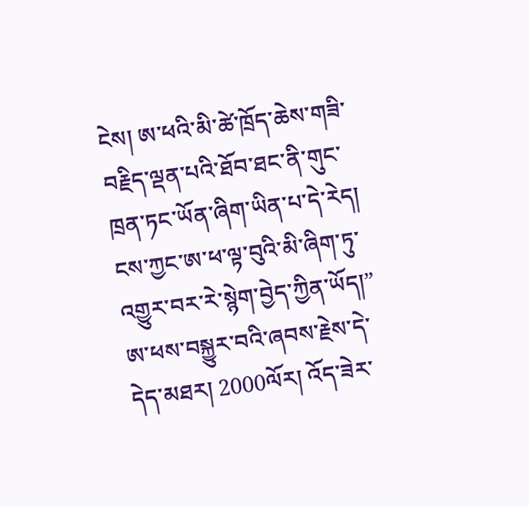ངེས། ཨ་ཕའི་མི་ཚེ་ཁྲོད་ཆེས་གཟི་བརྗིད་ལྡན་པའི་ཐོབ་ཐང་ནི་གུང་ཁྲན་ཏང་ཡོན་ཞིག་ཡིན་པ་དེ་རེད། ངས་ཀྱང་ཨ་ཕ་ལྟ་བུའི་མི་ཞིག་ཏུ་འགྱུར་བར་རེ་སྙེག་བྱེད་ཀྱིན་ཡོད།” ཨ་ཕས་བསྐྱུར་བའི་ཞབས་རྗེས་དེ་དེད་མཐར། 2000ལོར། འོད་ཟེར་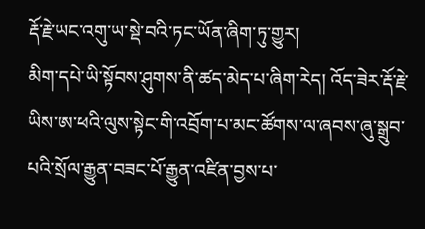རྡོ་རྗེ་ཡང་འགུ་ཡ་སྡེ་བའི་ཏང་ཡོན་ཞིག་ཏུ་གྱུར།
མིག་དཔེ་ཡི་སྟོབས་ཤུགས་ནི་ཚད་མེད་པ་ཞིག་རེད། འོད་ཟེར་རྡོ་རྗེ་ཡིས་ཨ་ཕའི་ལུས་སྟེང་གི་འབྲོག་པ་མང་ཚོགས་ལ་ཞབས་ཞུ་སྒྲུབ་པའི་སྲོལ་རྒྱུན་བཟང་པོ་རྒྱུན་འཛིན་བྱས་པ་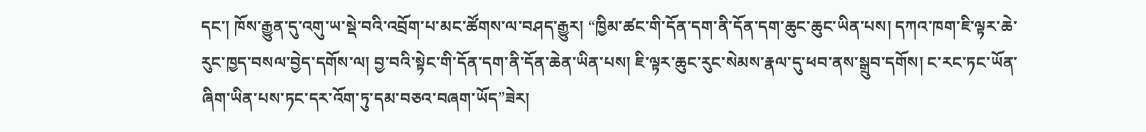དང་། ཁོས་རྒྱུན་དུ་འགུ་ཡ་སྡེ་བའི་འབྲོག་པ་མང་ཚོགས་ལ་བཤད་རྒྱུར། “ཁྱིམ་ཚང་གི་དོན་དག་ནི་དོན་དག་ཆུང་ཆུང་ཡིན་པས། དཀའ་ཁག་ཇི་ལྟར་ཆེ་རུང་ཁྱད་བསལ་བྱེད་དགོས་ལ། བྱ་བའི་སྟེང་གི་དོན་དག་ནི་དོན་ཆེན་ཡིན་པས། ཇི་ལྟར་ཆུང་རུང་སེམས་རྣལ་དུ་ཕབ་ནས་སྒྲུབ་དགོས། ང་རང་ཏང་ཡོན་ཞིག་ཡིན་པས་ཏང་དར་འོག་ཏུ་དམ་བཅའ་བཞག་ཡོད”ཟེར།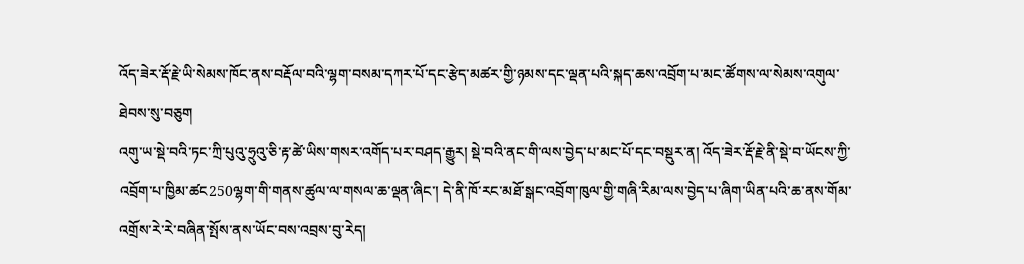འོད་ཟེར་རྡོ་རྗེ་ཡི་སེམས་ཁོང་ནས་བརྡོལ་བའི་ལྷག་བསམ་དཀར་པོ་དང་རྩེད་མཚར་གྱི་ཉམས་དང་ལྡན་པའི་སྐད་ཆས་འབྲོག་པ་མང་ཚོགས་ལ་སེམས་འགུལ་ཐེབས་སུ་བཅུག
འགུ་ཡ་སྡེ་བའི་ཏང་ཀྲི་པུའུ་ཧྲུའུ་ཅི་རྟ་ཚེ་ཡིས་གསར་འགོད་པར་བཤད་རྒྱུར། སྡེ་བའི་ནང་གི་ལས་བྱེད་པ་མང་པོ་དང་བསྡུར་ན། འོད་ཟེར་རྡོ་རྗེ་ནི་སྡེ་བ་ཡོངས་ཀྱི་འབྲོག་པ་ཁྱིམ་ཚང250ལྷག་གི་གནས་ཚུལ་ལ་གསལ་ཆ་ལྡན་ཞིང་། དེ་ནི་ཁོ་རང་མཐོ་སྒང་འབྲོག་ཁུལ་གྱི་གཞི་རིམ་ལས་བྱེད་པ་ཞིག་ཡིན་པའི་ཆ་ནས་གོམ་འགྲོས་རེ་རེ་བཞིན་སྤོས་ནས་ཡོང་བས་འབྲས་བུ་རེད།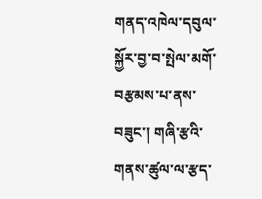གནད་འཁེལ་དབུལ་སྐྱོར་བྱ་བ་སྤེལ་མགོ་བརྩམས་པ་ནས་བཟུང་། གཞི་རྩའི་གནས་ཚུལ་ལ་རྩད་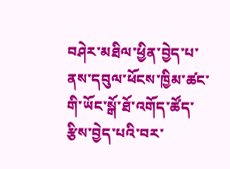བཤེར་མཐིལ་ཕྱིན་བྱེད་པ་ནས་དབུལ་ཕོངས་ཁྱིམ་ཚང་གི་ཡོང་སྒོ་ཐོ་འགོད་ཚོད་རྩིས་བྱེད་པའི་བར་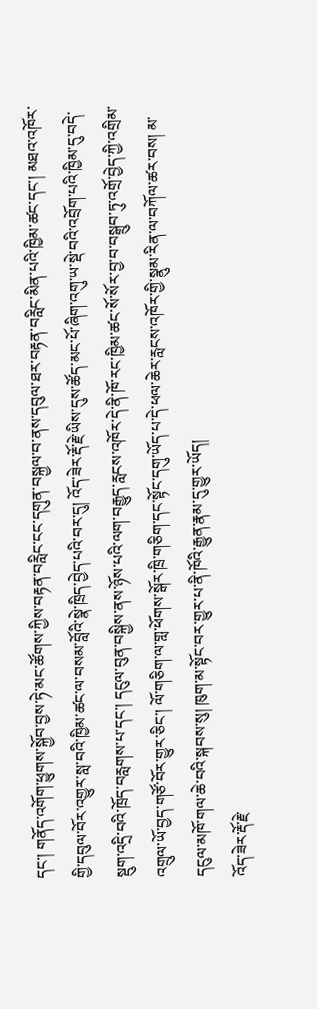དང་། གནོད་འགོག་ཕྱུགས་སྐྱོབ་བྱས་ཏེ་མང་ཚོགས་ཀྱིས་བརྟན་བརླིང་ངང་དགུན་བསྐྱལ་བ་ནས་དབུལ་ཐར་བརྟན་བརླིང་མིན་པའི་ཁྱིམ་ཚང་དང་། མཐའ་འཁོར་གྱི་དབུལ་བོར་འགྱུར་སླ་བའི་ཁྱིམ་ཚང་ལ་བསམ་བློའི་སྣེ་ཁྲིད་བྱེད་པའི་བར་དུ། འོད་ཟེར་རྡོ་རྗེ་ཡིས་དུས་ཚོད་མང་པོ་ཞིག་འགུ་ཡ་སྡེ་བའི་འབྲོག་པའི་ཁྱིམ་དུ་བདེ་སྡུག་འདྲི་བའི་ཁྲོད་བརླགས་པ་དང་། དངུལ་བུན་བསྐྱིས་ནས་ཉོས་པའི་ལག་བརྒྱུད་རླངས་འཁོར་དེ་ནི་ཁོ་རང་ཁྱིམ་ཚང་སོ་སོར་བྱ་བ་བསྒྲུབ་ཏུ་འགྲོ་བྱེད་ཀྱི་འགྲིམ་འགྲུལ་ཡོ་བྱད་གཙོ་བོར་གྱུར་ཅིང་། ལོ་གཅིག་ལ་གླ་ཕོགས་སྒོར་ཁྲི་གཅིག་དང་སྟོང་དགུ་ཡོད་པ་དེ་ཕལ་ཆེར་རླངས་འཁོར་གྱི་སྣུམ་རིན་ལ་བཀོལ་ཚར་བས། མ་དངུལ་མཁོ་གལ་ཆེ་བའི་སྐབས་སུ། ཁུག་མ་སྟོང་བར་གྱུར་པ་ནི་ཁོའི་རྒྱུན་རྣམ་དུ་གྱུར་ཡོད།
འོད་ཟེར་རྡོ་རྗེ་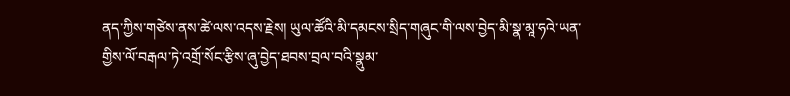ནད་ཀྱིས་གཙེས་ནས་ཚེ་ལས་འདས་རྗེས། ཡུལ་ཚོའི་མི་དམངས་སྲིད་གཞུང་གི་ལས་བྱེད་མི་སྣ་མཱ་ཧའེ་ཡན་གྱིས་ལོ་བརྒལ་ཏེ་འགྲོ་སོང་རྩིས་ཞུ་བྱེད་ཐབས་བྲལ་བའི་སྣུམ་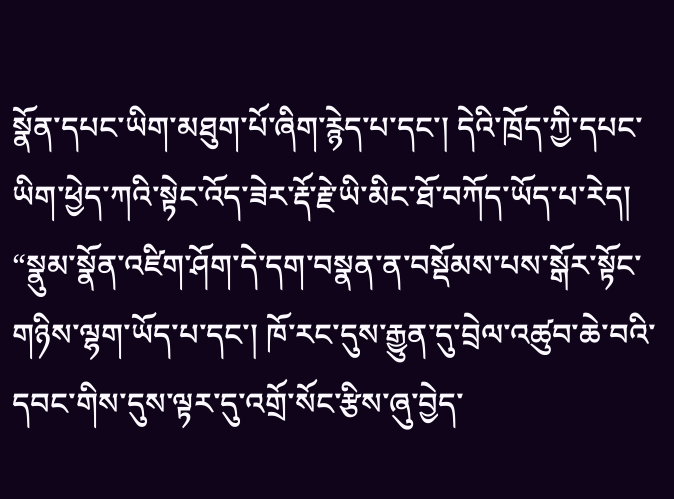སྣོན་དཔང་ཡིག་མཐུག་པོ་ཞིག་རྙེད་པ་དང་། དེའི་ཁྲོད་ཀྱི་དཔང་ཡིག་ཕྱེད་ཀའི་སྟེང་འོད་ཟེར་རྡོ་རྗེ་ཡི་མིང་ཐོ་བཀོད་ཡོད་པ་རེད། “སྣུམ་སྣོན་འཛིག་ཤོག་དེ་དག་བསྣན་ན་བསྡོམས་པས་སྒོར་སྟོང་གཉིས་ལྷག་ཡོད་པ་དང་། ཁོ་རང་དུས་རྒྱུན་དུ་བྲེལ་འཚུབ་ཆེ་བའི་དབང་གིས་དུས་ལྟར་དུ་འགྲོ་སོང་རྩིས་ཞུ་བྱེད་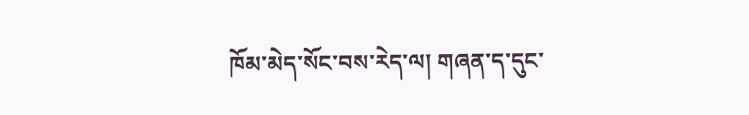ཁོམ་མེད་སོང་བས་རེད་ལ། གཞན་ད་དུང་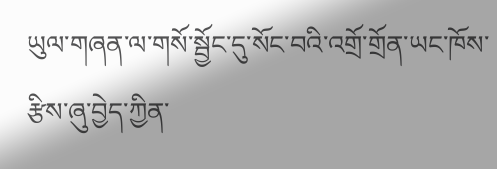ཡུལ་གཞན་ལ་གསོ་སྦྱོང་དུ་སོང་བའི་འགྲོ་གྲོན་ཡང་ཁོས་རྩིས་ཞུ་བྱེད་ཀྱིན་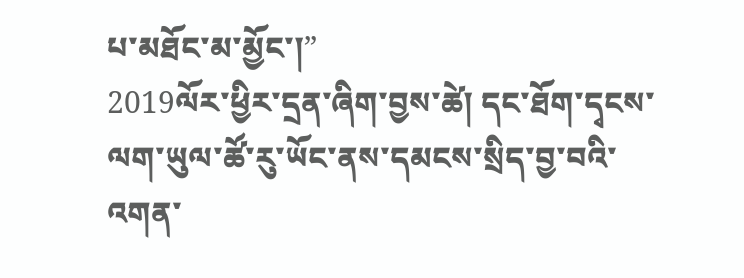པ་མཐོང་མ་མྱོང་།”
2019ལོར་ཕྱིར་དྲན་ཞིག་བྱས་ཚེ། དང་ཐོག་དྭངས་ལག་ཡུལ་ཚོ་རུ་ཡོང་ནས་དམངས་སྲིད་བྱ་བའི་འགན་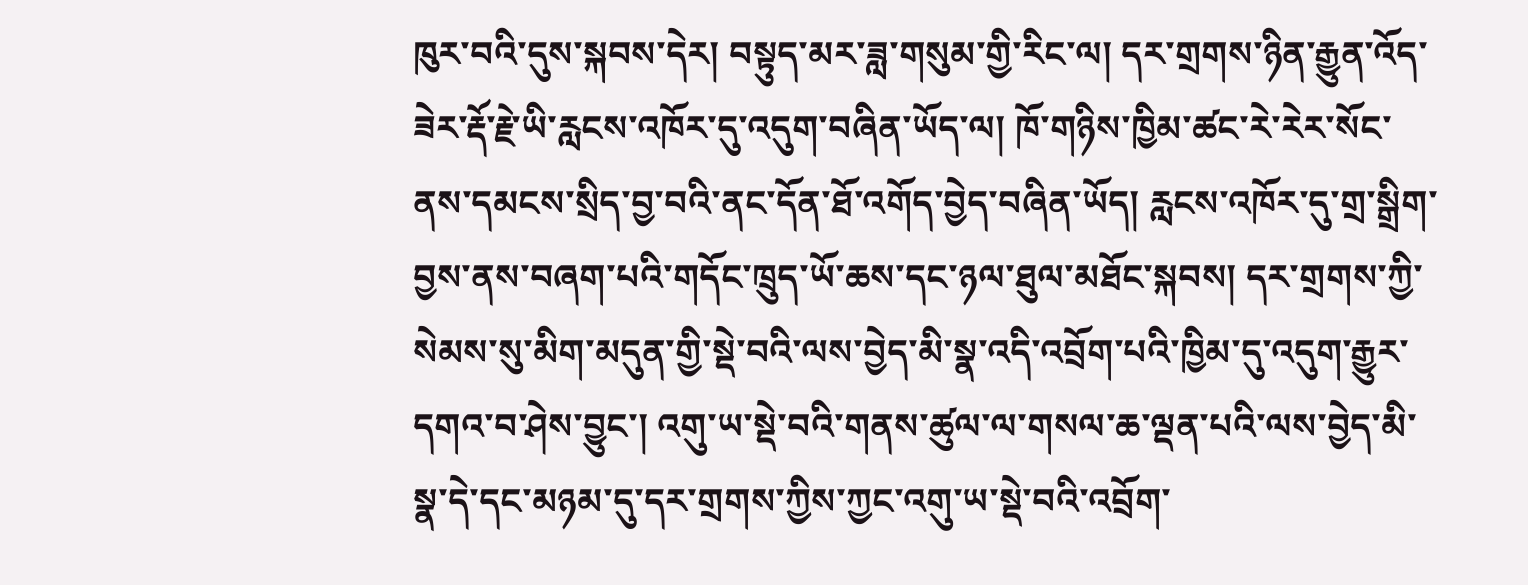ཁུར་བའི་དུས་སྐབས་དེར། བསྟུད་མར་ཟླ་གསུམ་གྱི་རིང་ལ། དར་གྲགས་ཉིན་རྒྱུན་འོད་ཟེར་རྡོ་རྗེ་ཡི་རླངས་འཁོར་དུ་འདུག་བཞིན་ཡོད་ལ། ཁོ་གཉིས་ཁྱིམ་ཚང་རེ་རེར་སོང་ནས་དམངས་སྲིད་བྱ་བའི་ནང་དོན་ཐོ་འགོད་བྱེད་བཞིན་ཡོད། རླངས་འཁོར་དུ་གྲ་སྒྲིག་བྱས་ནས་བཞག་པའི་གདོང་ཁྲུད་ཡོ་ཆས་དང་ཉལ་ཐུལ་མཐོང་སྐབས། དར་གྲགས་ཀྱི་སེམས་སུ་མིག་མདུན་གྱི་སྡེ་བའི་ལས་བྱེད་མི་སྣ་འདི་འབྲོག་པའི་ཁྱིམ་དུ་འདུག་རྒྱུར་དགའ་བ་ཤེས་བྱུང་། འགུ་ཡ་སྡེ་བའི་གནས་ཚུལ་ལ་གསལ་ཆ་ལྡན་པའི་ལས་བྱེད་མི་སྣ་དེ་དང་མཉམ་དུ་དར་གྲགས་ཀྱིས་ཀྱང་འགུ་ཡ་སྡེ་བའི་འབྲོག་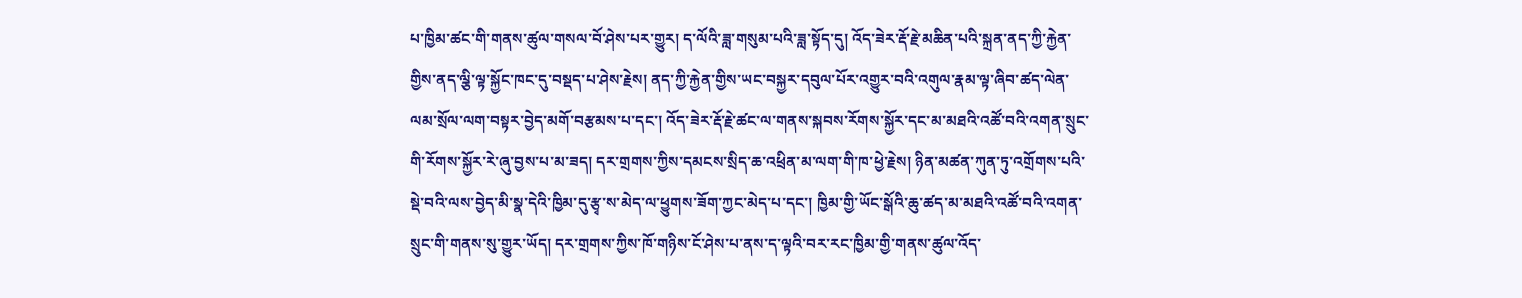པ་ཁྱིམ་ཚང་གི་གནས་ཚུལ་གསལ་བོ་ཤེས་པར་གྱུར། ད་ལོའི་ཟླ་གསུམ་པའི་ཟླ་སྟོད་དུ། འོད་ཟེར་རྡོ་རྗེ་མཆིན་པའི་སྐྲན་ནད་ཀྱི་རྐྱེན་གྱིས་ནད་ལྕི་ལྟ་སྐྱོང་ཁང་དུ་བསྡད་པ་ཤེས་རྗེས། ནད་ཀྱི་རྐྱེན་གྱིས་ཡང་བསྐྱར་དབུལ་པོར་འགྱུར་བའི་འགུལ་རྣམ་ལྟ་ཞིབ་ཚད་ལེན་ལམ་སྲོལ་ལག་བསྟར་བྱེད་མགོ་བརྩམས་པ་དང་། འོད་ཟེར་རྡོ་རྗེ་ཚང་ལ་གནས་སྐབས་རོགས་སྐྱོར་དང་མ་མཐའི་འཚོ་བའི་འགན་སྲུང་གི་རོགས་སྐྱོར་རེ་ཞུ་བྱས་པ་མ་ཟད། དར་གྲགས་ཀྱིས་དམངས་སྲིད་ཆ་འཕྲིན་མ་ལག་གི་ཁ་ཕྱེ་རྗེས། ཉིན་མཚན་ཀུན་ཏུ་འགྲོགས་པའི་སྡེ་བའི་ལས་བྱེད་མི་སྣ་དེའི་ཁྱིམ་དུ་རྩྭ་ས་མེད་ལ་ཕྱུགས་ཟོག་ཀྱང་མེད་པ་དང་། ཁྱིམ་གྱི་ཡོང་སྒོའི་ཆུ་ཚད་མ་མཐའི་འཚོ་བའི་འགན་སྲུང་གི་གནས་སུ་གྱུར་ཡོད། དར་གྲགས་ཀྱིས་ཁོ་གཉིས་ངོ་ཤེས་པ་ནས་ད་ལྟའི་བར་རང་ཁྱིམ་གྱི་གནས་ཚུལ་འོད་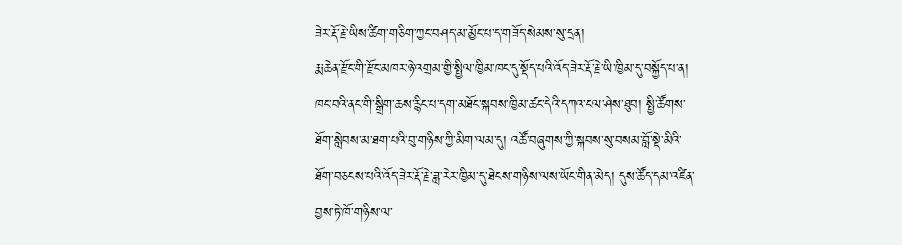ཟེར་རྡོ་རྗེ་ཡིས་ཚིག་གཅིག་ཀྱང་བཤད་མ་མྱོང་པ་ད་གཟོད་སེམས་སུ་དྲན།
རྨ་ཆེན་རྫོང་གི་རྫོང་མཁར་ཉེ་འགྲམ་གྱི་སྤྱིལ་ཁྱིམ་ཁང་དུ་སྡོད་པའི་འོད་ཟེར་རྡོ་རྗེ་ཡི་ཁྱིམ་དུ་བསྐྱོད་པ་ན། ཁང་བའི་ནང་གི་སྒྲིག་ཆས་རྙིང་པ་དག་མཐོང་སྐབས་ཁྱིམ་ཚང་དེའི་དཀའ་ངལ་ཤེས་ཐུབ། སྤྱི་ཚོགས་ཐོག་སླེབས་མ་ཐག་པའི་བུ་གཉིས་ཀྱི་མིག་ལམ་དུ། འཚོ་བཞུགས་ཀྱི་སྐབས་སུ་བསམ་བློ་སྡེ་མིའི་ཐོག་བཅངས་པའི་འོད་ཟེར་རྡོ་རྗེ་ཟླ་རེར་ཁྱིམ་དུ་ཐེངས་གཉིས་ལས་ཡོང་གིན་མེད། དུས་ཚོད་དམ་འཛིན་བྱས་ཏེ་ཁོ་གཉིས་ལ་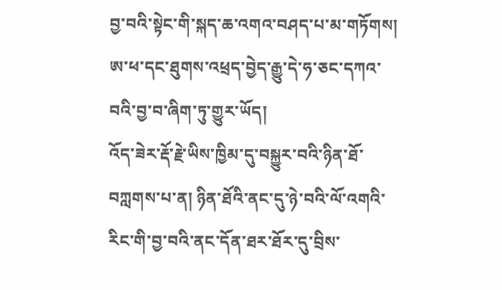བྱ་བའི་སྟེང་གི་སྐད་ཆ་འགའ་བཤད་པ་མ་གཏོགས། ཨ་ཕ་དང་ཐུགས་འཕྲད་བྱེད་རྒྱུ་དེ་ཧ་ཅང་དཀའ་བའི་བྱ་བ་ཞིག་ཏུ་གྱུར་ཡོད།
འོད་ཟེར་རྡོ་རྗེ་ཡིས་ཁྱིམ་དུ་བསྐྱུར་བའི་ཉིན་ཐོ་བཀླགས་པ་ན། ཉིན་ཐོའི་ནང་དུ་ཉེ་བའི་ལོ་འགའི་རིང་གི་བྱ་བའི་ནང་དོན་ཐར་ཐོར་དུ་བྲིས་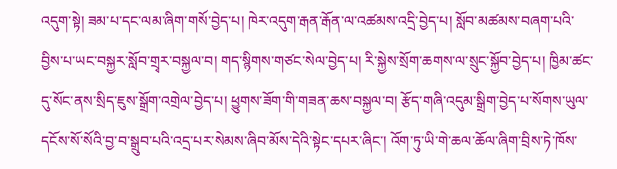འདུག་སྟེ། ཟམ་པ་དང་ལམ་ཞིག་གསོ་བྱེད་པ། ཁེར་འདུག་རྒན་རྒོན་ལ་འཚམས་འདྲི་བྱེད་པ། སློབ་མཚམས་བཞག་པའི་བྱིས་པ་ཡང་བསྐྱར་སློབ་གྲྭར་བསྐྱལ་བ། གད་སྙིགས་གཙང་སེལ་བྱེད་པ། རི་སྐྱེས་སྲོག་ཆགས་ལ་སྲུང་སྐྱོབ་བྱེད་པ། ཁྱིམ་ཚང་དུ་སོང་ནས་སྲིད་ཇུས་སྒྲོག་འགྲེལ་བྱེད་པ། ཕྱུགས་ཟོག་གི་གཟན་ཆས་བསྐྱལ་བ། རྩོད་གཞི་འདུམ་སྒྲིག་བྱེད་པ་སོགས་ཡུལ་དངོས་སོ་སོའི་བྱ་བ་སྒྲུབ་པའི་འདྲ་པར་སེམས་ཞིབ་མོས་དེའི་སྟེང་དཔར་ཞིང་། འོག་ཏུ་ཡི་གེ་ཆལ་ཆོལ་ཞིག་བྲིས་ཏེ་ཁོས་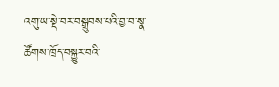འགུ་ཡ་སྡེ་བར་བསྒྲུབས་པའི་བྱ་བ་སྣ་ཚོགས་ཁྲོད་བསྐྱུར་བའི་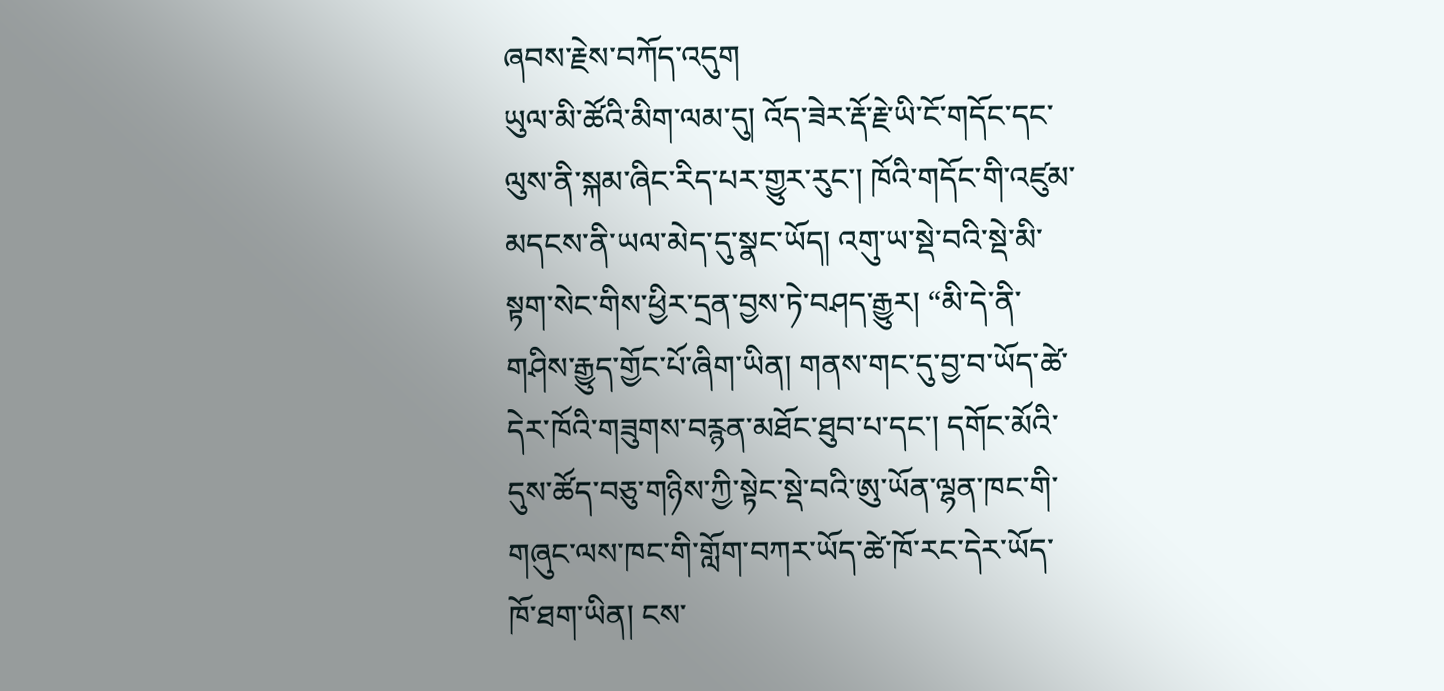ཞབས་རྗེས་བཀོད་འདུག
ཡུལ་མི་ཚོའི་མིག་ལམ་དུ། འོད་ཟེར་རྡོ་རྗེ་ཡི་ངོ་གདོང་དང་ལུས་ནི་སྐམ་ཞིང་རིད་པར་གྱུར་རུང་། ཁོའི་གདོང་གི་འཛུམ་མདངས་ནི་ཡལ་མེད་དུ་སྣང་ཡོད། འགུ་ཡ་སྡེ་བའི་སྡེ་མི་སྟག་སེང་གིས་ཕྱིར་དྲན་བྱས་ཏེ་བཤད་རྒྱུར། “མི་དེ་ནི་གཤིས་རྒྱུད་གྱོང་པོ་ཞིག་ཡིན། གནས་གང་དུ་བྱ་བ་ཡོད་ཚེ་དེར་ཁོའི་གཟུགས་བརྙན་མཐོང་ཐུབ་པ་དང་། དགོང་མོའི་དུས་ཚོད་བཅུ་གཉིས་ཀྱི་སྟེང་སྡེ་བའི་ཨུ་ཡོན་ལྷན་ཁང་གི་གཞུང་ལས་ཁང་གི་གློག་བཀར་ཡོད་ཚེ་ཁོ་རང་དེར་ཡོད་ཁོ་ཐག་ཡིན། ངས་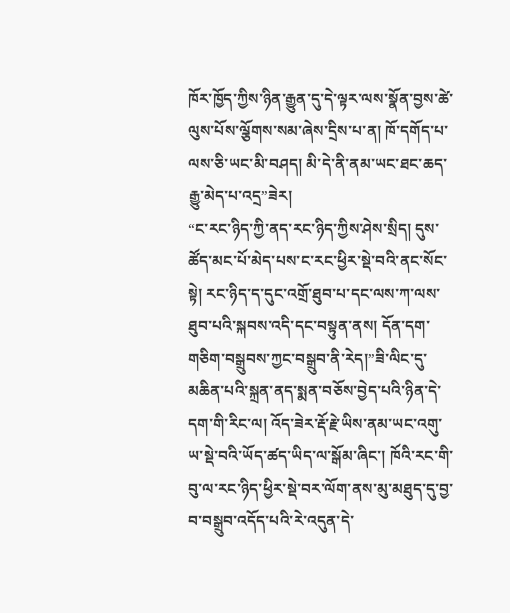ཁོར་ཁྱོད་ཀྱིས་ཉིན་རྒྱུན་དུ་དེ་ལྟར་ལས་སྣོན་བྱས་ཚེ་ལུས་པོས་ལྕོགས་སམ་ཞེས་དྲིས་པ་ན། ཁོ་དགོད་པ་ལས་ཅི་ཡང་མི་བཤད། མི་དེ་ནི་ནམ་ཡང་ཐང་ཆད་རྒྱུ་མེད་པ་འདྲ”ཟེར།
“ང་རང་ཉིད་ཀྱི་ནད་རང་ཉིད་ཀྱིས་ཤེས་སྲིད། དུས་ཚོད་མང་པོ་མེད་པས་ང་རང་ཕྱིར་སྡེ་བའི་ནང་སོང་སྟེ། རང་ཉིད་ད་དུང་འགྲོ་ཐུབ་པ་དང་ལས་ཀ་ལས་ཐུབ་པའི་སྐབས་འདི་དང་བསྟུན་ནས། དོན་དག་གཅིག་བསྒྲུབས་ཀྱང་བསྒྲུབ་ནི་རེད།”ཟི་ལིང་དུ་མཆིན་པའི་སྐྲན་ནད་སྨན་བཅོས་བྱེད་པའི་ཉིན་དེ་དག་གི་རིང་ལ། འོད་ཟེར་རྡོ་རྗེ་ཡིས་ནམ་ཡང་འགུ་ཡ་སྡེ་བའི་ཡོད་ཚད་ཡིད་ལ་སྒོམ་ཞིང་། ཁོའི་རང་གི་བུ་ལ་རང་ཉིད་ཕྱིར་སྡེ་བར་ལོག་ནས་མུ་མཐུད་དུ་བྱ་བ་བསྒྲུབ་འདོད་པའི་རེ་འདུན་དེ་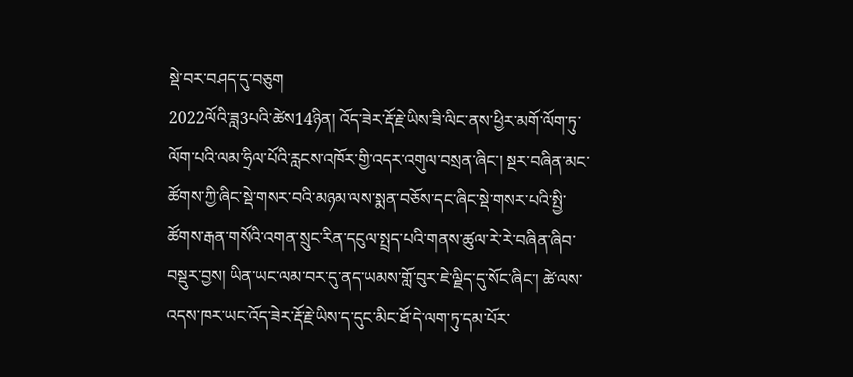སྡེ་བར་བཤད་དུ་བཅུག
2022ལོའི་ཟླ3པའི་ཚེས14ཉིན། འོད་ཟེར་རྡོ་རྗེ་ཡིས་ཟི་ལིང་ནས་ཕྱིར་མགོ་ལོག་ཏུ་ལོག་པའི་ལམ་ཧྲིལ་པོའི་རླངས་འཁོར་གྱི་འདར་འགུལ་བསྲན་ཞིང་། སྔར་བཞིན་མང་ཚོགས་ཀྱི་ཞིང་སྡེ་གསར་བའི་མཉམ་ལས་སྨན་བཅོས་དང་ཞིང་སྡེ་གསར་པའི་སྤྱི་ཚོགས་རྒན་གསོའི་འགན་སྲུང་རིན་དངུལ་སྤྲད་པའི་གནས་ཚུལ་རེ་རེ་བཞིན་ཞིབ་བསྡུར་བྱས། ཡིན་ཡང་ལམ་བར་དུ་ནད་ཡམས་གློ་བུར་ཇེ་ལྗིད་དུ་སོང་ཞིང་། ཚེ་ལས་འདས་ཁར་ཡང་འོད་ཟེར་རྡོ་རྗེ་ཡིས་ད་དུང་མིང་ཐོ་དེ་ལག་ཏུ་དམ་པོར་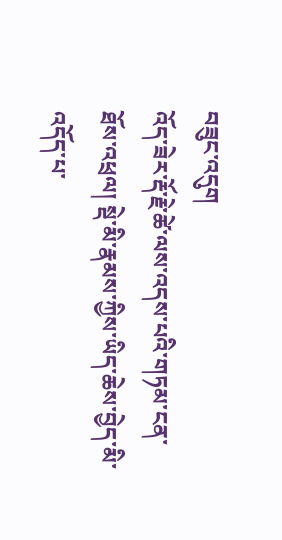བཟུང་འདུག
འོད་ཟེར་རྡོ་རྗེ་ཚེ་ལས་འདས་པའི་གཏམ་ངན་ཐོས་འཕྲལ། སྡེ་མི་རྣམས་ཀྱིས་ཡིད་ཆེས་བྱེད་མི་འདོད་པ་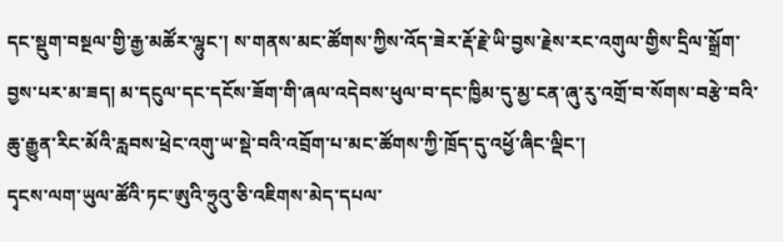དང་སྡུག་བསྔལ་གྱི་རྒྱ་མཚོར་ལྷུང་། ས་གནས་མང་ཚོགས་ཀྱིས་འོད་ཟེར་རྡོ་རྗེ་ཡི་བྱས་རྗེས་རང་འགུལ་གྱིས་དྲིལ་སྒྲོག་བྱས་པར་མ་ཟད། མ་དངུལ་དང་དངོས་ཟོག་གི་ཞལ་འདེབས་ཕུལ་བ་དང་ཁྱིམ་དུ་མྱ་ངན་ཞུ་རུ་འགྲོ་བ་སོགས་བརྩེ་བའི་ཆུ་རྒྱུན་རིང་མོའི་རླབས་ཕྲེང་འགུ་ཡ་སྡེ་བའི་འབྲོག་པ་མང་ཚོགས་ཀྱི་ཁྲོད་དུ་འཕྱོ་ཞིང་ལྡིང་།
དྭངས་ལག་ཡུལ་ཚོའི་ཏང་ཨུའི་ཧྲུའུ་ཅི་འཇིགས་མེད་དཔལ་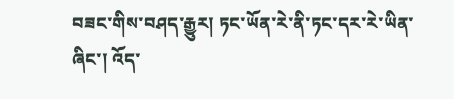བཟང་གིས་བཤད་རྒྱུར། ཏང་ཡོན་རེ་ནི་ཏང་དར་རེ་ཡིན་ཞིང་། འོད་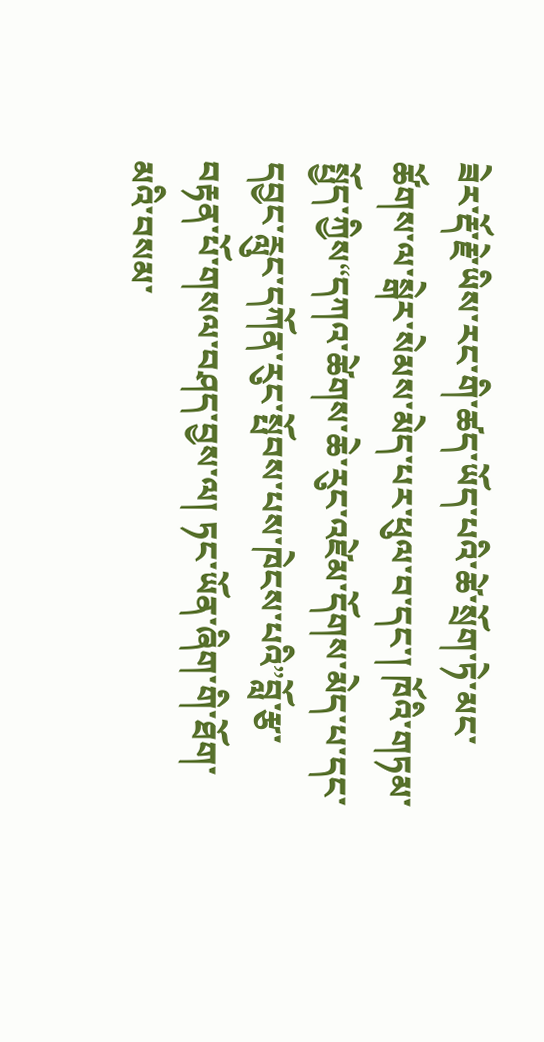ཟེར་རྡོ་རྗེ་ཡིས་རང་གི་ཚད་ཡོད་པའི་ཚེ་སྲོག་ཏེ་མང་ཚོགས་ལ་སྒེར་སེམས་མེད་པར་ཕུལ་བ་དང་། ཁོའི་གཏམ་སྤྱོད་ཀྱིས“དཀའ་ཚེགས་ཆེ་རུང་འཛེམ་དོགས་མེད་པ་དང་དབྱང་རླུང་དཀོན་རུང་སྤོབས་པས་ཁེངས་པའི”བློ་རྩ་བརྟན་པོ་གསལ་བཤད་བྱས་ལ། ཏང་ཡོན་ཞིག་གི་ཐོག་མའི་བསམ་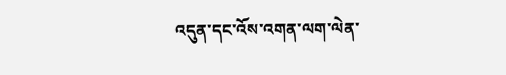འདུན་དང་འོས་འགན་ལག་ལེན་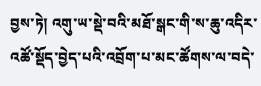བྱས་ཏེ། འགུ་ཡ་སྡེ་བའི་མཐོ་སྒང་གི་ས་ཆུ་འདིར་འཚོ་སྡོད་བྱེད་པའི་འབྲོག་པ་མང་ཚོགས་ལ་བདེ་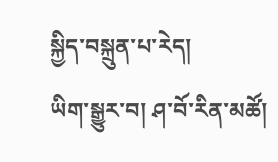སྐྱིད་བསྐྲུན་པ་རེད།
ཡིག་སྒྱུར་བ། ཤ་བོ་རིན་མཚོ།